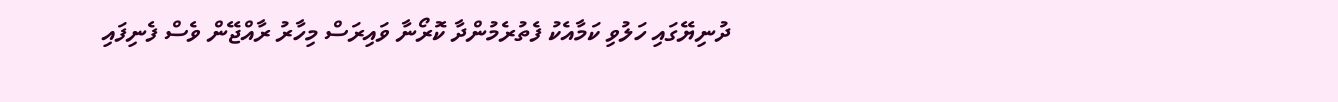ދުނިޔޭގައި ހަލުވި ކަމާއެކު ފެތުރެމުންދާ ކޮރޯނާ ވައިރަސް މިހާރު ރާއްޖޭން ވެސް ފެނިފައި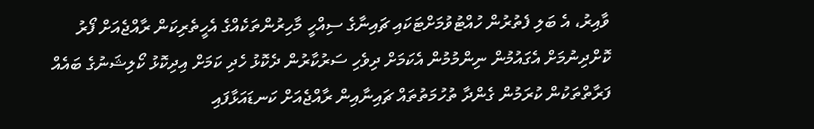ވާއިރު، އެ ބަލި ފެތުރުން ހުއްޓުވުމަށްޓަކައި ޗައިނާގެ ސިއްހީ މާހިރުންތަކެއްގެ އެހީތެރިކަން ރާއްޖެއަށް ފޯރު ކޮށްދިނުމަށް އެގައުމުން ނިންމުމުން އެކަމަށް ދިވެހި ސަރުކާރުން ދެކޮޅު ހެދި ކަމަށް އިދިކޮޅު ކޯލިޝަނުގެ ބައެއް ފަރާތްތަކުން ކުރަމުން ގެންދާ ތުހުމަތުތައް ޗައިނާއިން ރާއްޖެއަށް ކަނޑައަޅާފައި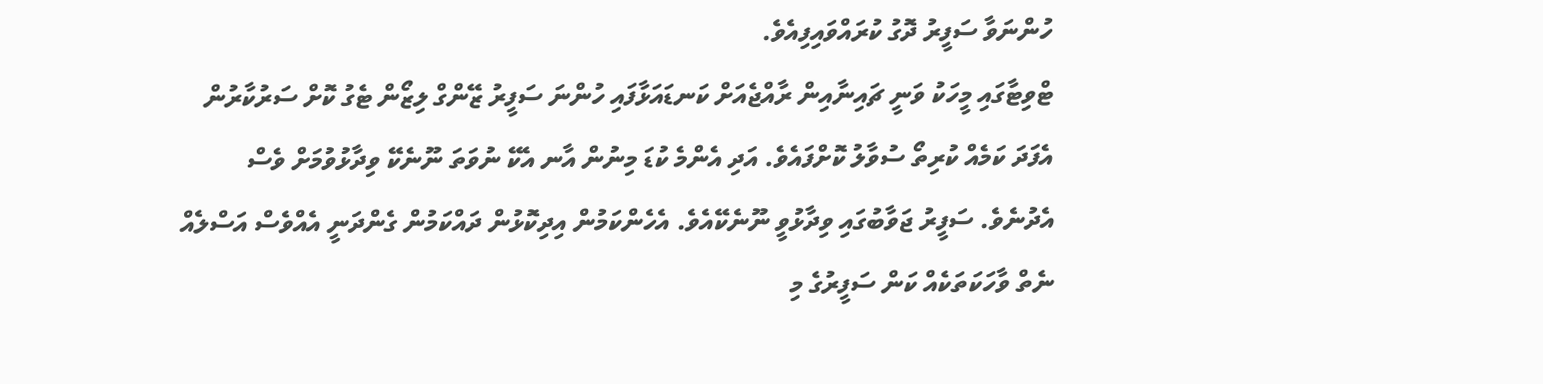ހުންނަވާ ސަފީރު ދޮގު ކުރައްވައިފިއެވެ.
ޓްވިޓާގައި މީހަކު ވަނީ ޗައިނާއިން ރާއްޖެއަށް ކަނޑައަޅާފައި ހުންނަ ސަފީރު ޒޭންގް ލިޒޯން ޓެގު ކޮށް ސަރުކާރުން އެފަދަ ކަމެއް ކުރިތޯ ސުވާލު ކޮށްފައެވެ. އަދި އެންމެ ކުޑަ މިނުން އާނ އެކޭ ނުވަތަ ނޫނެކޭ ވިދާޅުވުމަށް ވެސް އެދުނެވެ. ސަފީރު ޖަވާބުގައި ވިދާޅުވީ ނޫނެކޭއެވެ. އެހެންކަމުން އިދިކޮޅުން ދައްކަމުން ގެންދަނީ އެއްވެސް އަސްލެއް ނެތް ވާހަކަތަކެއް ކަން ސަފީރުގެ މި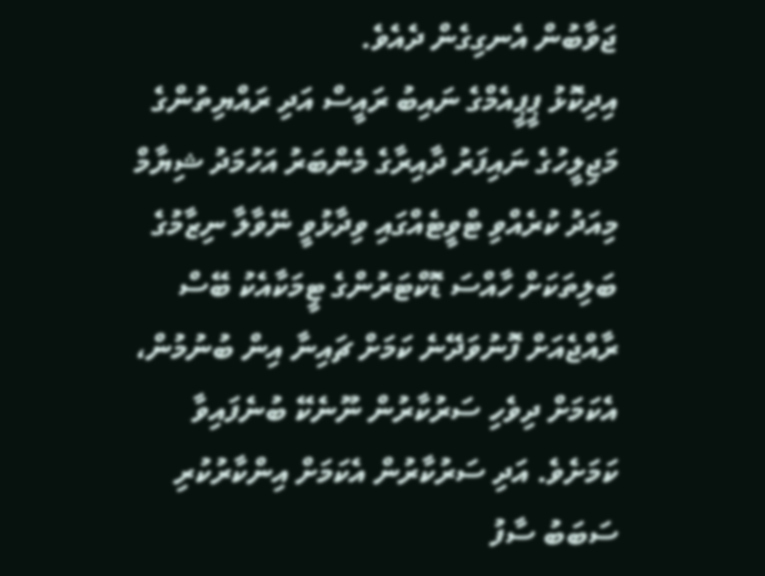ޖަވާބުން އެނގިގެން ދެއެވެ.
އިދިކޮޅު ޕީޕީއެމްގެ ނައިބު ރައީސް އަދި ރައްޔިތުންގެ މަޖިލީހުގެ ނައިފަރު ދާއިރާގެ މެންބަރު އަހުމަދު ޝިޔާމް މިއަދު ކުރެއްވި ޓްވީޓެއްގައި ވިދާޅުވީ ނޭވާލާ ނިޒާމުގެ ބަލިތަކަށް ހާއްސަ ޑޮކްޓަރުންގެ ޓީމަކާއެކު ބޭސް ރާއްޖެއަށް ފޮނުވަދޭނެ ކަމަށް ޗައިނާ އިން ބުނުމުން، އެކަމަށް ދިވެހި ސަރުކާރުން ނޫނެކޭ ބުނެފައިވާ ކަމަށެވެ. އަދި ސަރުކާރުން އެކަމަށް އިންކާރުކުރި ސަބަބު ސާފު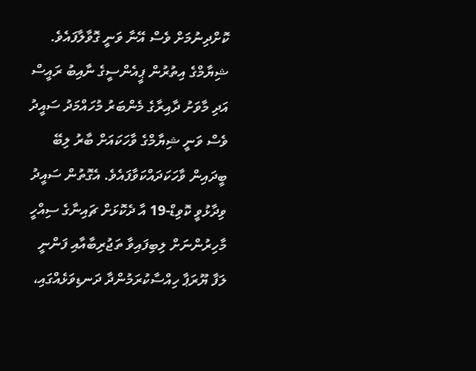ކޮށްދިނުމަށް ވެސް އޭނާ ވަނީ ގޮވާލާފައެވެ.
ޝިޔާމްގެ އިތުރުން ޕީއެންސީގެ ނާއިބު ރައީސް އަދި މާވަށު ދާއިރާގެ މެންބަރު މުހައްމަދު ސައީދު ވެސް ވަނީ ޝިޔާމްގެ ވާހަކައަށް ބާރު ލިބޭ ބީދައިން ވާހަކަދައްކަވާފައެވެ. އެގޮތުން ސައީދު ވިދާޅުވީ ކޮވިޑް-19 އާ ދެކޮޅަށް ޗައިނާގެ ސިއްހީ މާހިރުންނަށް ލިބިފައިވާ ތަޖުރިބާއާއި ފަންނީ ލަފާ ޔޫރަޕާ ހިއްސާކުރަމުންދާ ދަނޑިވަޅެއްގައި،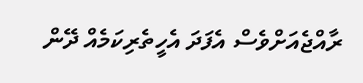ރާއްޖެއަށްވެސް އެފަދަ އެހީތެރިކަމެއް ދޭން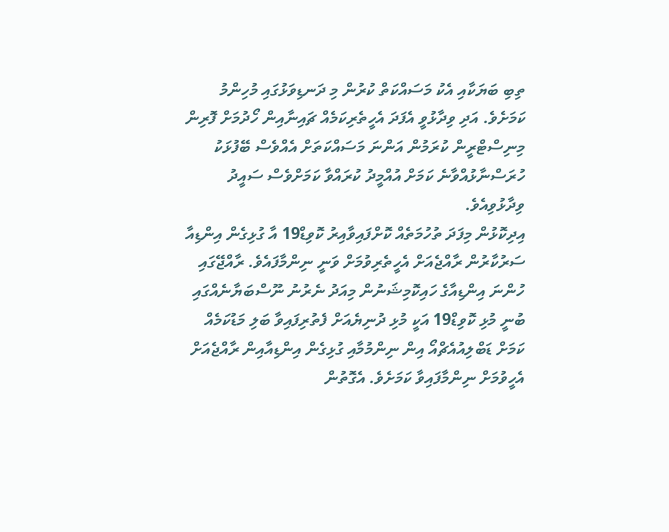ތިބި ބަޔަކާއި އެކު މަސައްކަތް ކުރުން މި ދަނޑިވަޅުގައި މުހިންމު ކަމަށެވެ. އަދި ވިދާޅުވީ އެފަދަ އެހީތެރިކަމެއް ޗައިނާއިން ހޯދުމަށް ފޮރިން މިނިސްޓްރީން ކުރަމުން އަންނަ މަސައްކަތަށް އެއްވެސް ބޭފުޅަކު ހުރަސްނާޅުއްވާނެ ކަމަށް އުއްމީދު ކުރައްވާ ކަމަށްވެސް ސައީދު ވިދާޅުވިއެވެ.
އިދިކޮޅުން މިފަދަ ތުހުމަތެއް ކޮށްފައިވާއިރު ކޮވިޑް19 އާ ގުޅިގެން އިންޑިއާ ސަރުކާރުން ރާއްޖެއަށް އެހީތެރިވުމަށް ވަނީ ނިންމާފައެވެ. ރާއްޖޭގައި ހުންނަ އިންޑިއާގެ ހައިކޮމިޝަނުން މިއަދު ނެރުނު ނޫސްބަޔާނެއްގައި ބުނީ މުޅި ކޮވިޑް19 އަކީ މުޅި ދުނިޔެއަށް ފެތުރިފައިވާ ބަލި މަޑުކަމެއް ކަމަށް ޑަބްލިއުއެޗްއޯ އިން ނިންމުމާއި ގުޅިގެން އިންޑިއާއިން ރާއްޖެއަށް އެހީވުމަށް ނިންމާފައިވާ ކަމަށެވެ. އެގޮތުން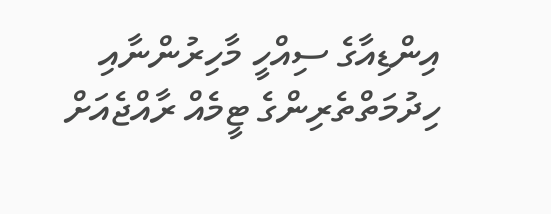އިންޑިއާގެ ސިއްހީ މާހިރުންނާއި ހިދުމަތްތެރިންގެ ޓީމެއް ރާއްޖެއަށް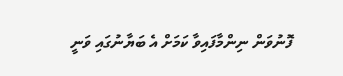ފޮނުވަން ނިންމާފައިވާ ކަމަށް އެ ބަޔާނުގައި ވަނީ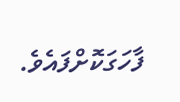ފާހަގަކޮށްފައެވެ.